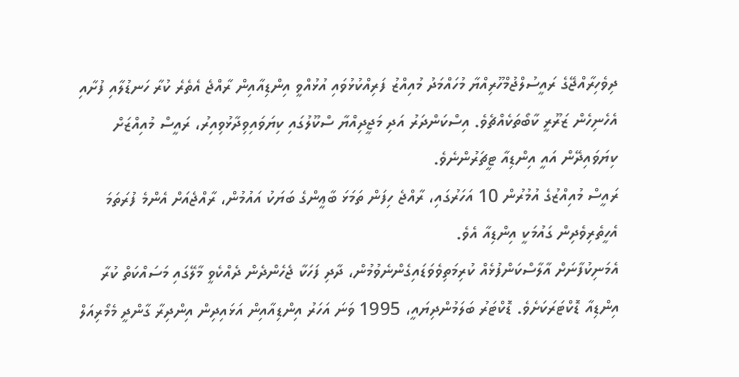ދިވެހިރާއްޖޭގެ ރައީސުލްޖުމްހޫރިއްޔާ މުހައްމަދު މުއިއްޒު ފަރިއްކުޅުވައި އުޅުއްވީ އިންޑިއާއިން ރާއްޖެ އެތެރެ ކުރާ ހަނޑުލާއި ފުށާއި އެހެނިހެން ޒަރޫރީ ކާބޯތަކެއްޗެވެ. އިސްކަންދަރު އަދި މަޖީދިއްޔާ ސްކޫލުގައި ކިޔަވައިވިދާޅުވިއިރު، ރައީސް މުއިއްޒަށް ކިޔަވައިދޭން އައީ އިންޑިއާ ޓީޗަރުންނެވެ.
ރައީސް މުއިއްޒުގެ އުމުރުން 10 އަހަރުގައި، ރާއްޖެ ހިފަން ތަމަޅަ ބާޢީންގެ ބަޔަކު އައުމުން، ރާއްޖެއަށް އެންމެ ފުރަތަމަ އެހީތެރިވެދިން ގައުމަކީ އިންޑިއާ އެވެ.
އެމަނިކުފާނަށް އާލާސްކަންފުޅެއް ކުރިމަތިވެވަޑައިގެންނެވުމުން، ދާދި ފަހަކާ ޖެހެންދެން ދެއްކެވީ މާލޭގައި މަސައްކަތް ކުރާ އިންޑިއާ ޑޮކްޓަރަކަށެވެ. ޑޮކްޓަރު ބަލަމުންދިޔައީ، 1995 ވަނަ އަހަރު އިންޑިއާއިން އަޅައިދިން އިންދިރާ ގާންދީ މެމޯރިއަލް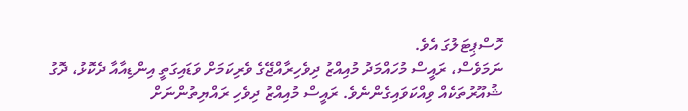ހޮސްޕިޓަލުގަ އެވެ.
ނަމަވެސް، ރައީސް މުހައްމަދު މުއިއްޒު ދިވެހިރާއްޖޭގެ ވެރިކަމަށް ވަޑައިގަތީ އިންޑިއާއާ ދެކޮޅު، ދޮގު ޝުއޫރުތަކެއް ވިއްކަވައިގެންނެވެ. ރައީސް މުއިއްޒު ދިވެހި ރައްޔިތުންނަށް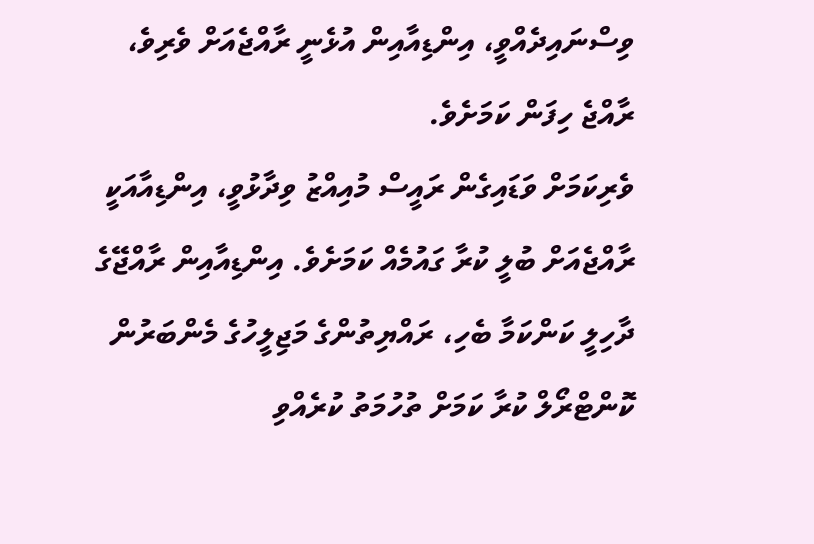ވިސްނައިދެއްވީ، އިންޑިއާއިން އުޅެނީ ރާއްޖެއަށް ވެރިވެ، ރާއްޖެ ހިފަން ކަމަށެވެ.
ވެރިކަމަށް ވަޑައިގެން ރައީސް މުއިއްޒު ވިދާޅުވީ، އިންޑިއާއަކީ ރާއްޖެއަށް ބުލީ ކުރާ ގައުމެއް ކަމަށެވެ. އިންޑިއާއިން ރާއްޖޭގެ ދާހިލީ ކަންކަމާ ބެހި، ރައްޔިތުންގެ މަޖިލީހުގެ މެންބަރުން ކޮންޓްރޯލް ކުރާ ކަމަށް ތުހުމަތު ކުރެއްވި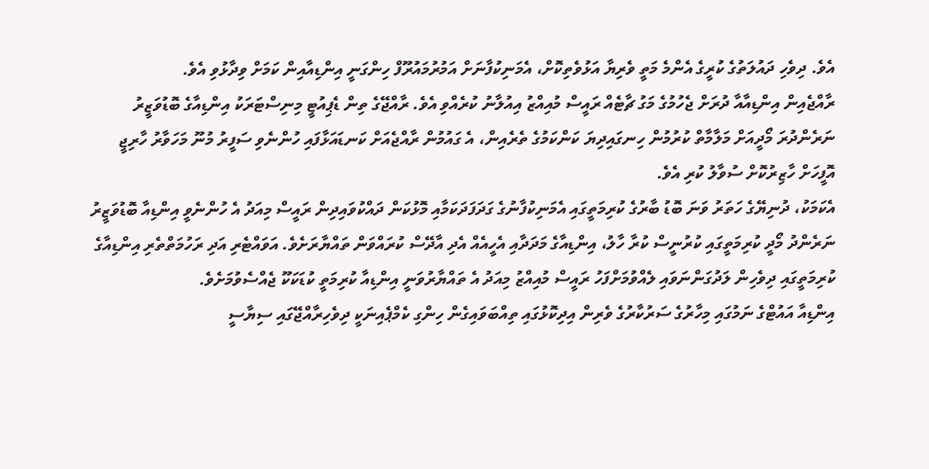އެވެ. ދިވެހި ދައުލަތުގެ ކުރީގެ އެންމެ މަތީ ވެރިޔާ އަޅުވެތިކޮށް، އެމަނިކުފާނަށް އަމުރުމައުރޫފް ހިންގަނީ އިންޑިއާއިން ކަމަށް ވިދާޅުވި އެވެ.
ރާއްޖެއިން އިންޑިއާއާ ދުރަށް ޖެހުމުގެ މަގު ޗާޓެއް ރައީސް މުއިއްޒު އިއުލާނު ކުރެއްވި އެވެ. ރާއްޖޭގެ ތިން ޑެޕިއުޓީ މިނިސްޓަރަކު އިންޑިއާގެ ބޮޑުވަޒީރު ނަރެންދުރަ މޯދީއަށް މަލާމާތް ކުރުމުން ހިނގައިދިޔަ ކަންކަމުގެ ތެރެއިން، އެ ގައުމުން ރާއްޖެއަށް ކަނޑައަޅާފައި ހުންނެވި ސަފީރު މުނޫ މަހަވާރު ހާރިޖީ އޮފީހަށް ހާޒިރުކޮށް ސުވާލު ކުރި އެވެ.
އެކަމަކު، ދުނިޔޭގެ ހަތަރު ވަނަ ބޮޑު ބާރުގެ ކުރިމަތީގައި އެމަނިކުފާނުގެ ގަދަފަދަކަމާއި މޮޅުކަން ދައްކުވައިދިން ރައީސް މިއަދު އެ ހުންނެވީ އިންޑިއާ ބޮޑުވަޒީރު ނަރެންދު މޯދީ ކުރިމަތީގައި ކުރުނީސް ކުރާ ހާލު، އިންޑިއާގެ މަދަދާއި އެހީއެއް އެދި އާދޭސް ކުރައްވަން ތައްޔާރަށެވެ. އަވައްޓެރި އަދި ރަހުމަތްތެރި އިންޑިއާގެ ކުރިމަތީގައި ދިވެހިން ލަދުގަންނަވައި ލެއްވުމަށްފަހު ރައީސް މުއިއްޒު މިއަދު އެ ތައްޔާރުވަނީ އިންޑިއާ ކުރިމަތީ ކުޑަކަކޫ ޖެއްސެވުމަށެވެ.
އިންޑިއާ އައުޓްގެ ނަމުގައި މިހާރުގެ ސަރުކާރުގެ ވެރިން އިދިކޮޅުގައި ތިއްބަވައިގެން ހިންގި ކެމްޕެއިނަކީ ދިވެހިރާއްޖޭގައި ސިޔާސީ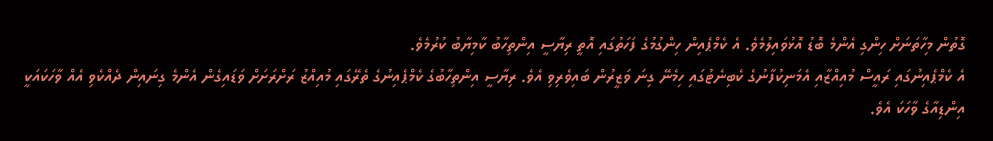ގޮތުން މިހާތަނަށް ހިންގި އެންމެ ބޮޑު އޮޅުވައިލުމެވެ. އެ ކެމްޕެއިން ހިންގުމުގެ ފަހަތުގައި އޮތީ ރިޔާސީ އިންތިހާބު ކާމިޔާބު ކުރުމެވެ.
އެ ކެމްޕެއިނުގައި ރައީސް މުއިއްޒާއި އެމަނިކުފާނުގެ ކެބިނެޓުގައި ހިމެނޭ ގިނަ ވަޒީރުން ބައިވެރިވި އެވެ. ރިޔާސީ އިންތިހާބުގެ ކެމްޕެއިނުގެ ތެރޭގައި މުއިއްޒު ރަށްރަށަށް ވަޑައިގެން އެންމެ ގިނައިން ދެއްކެވި އެއް ވާހަކައަކީ އިންޑިއާގެ ވާހަކަ އެވެ.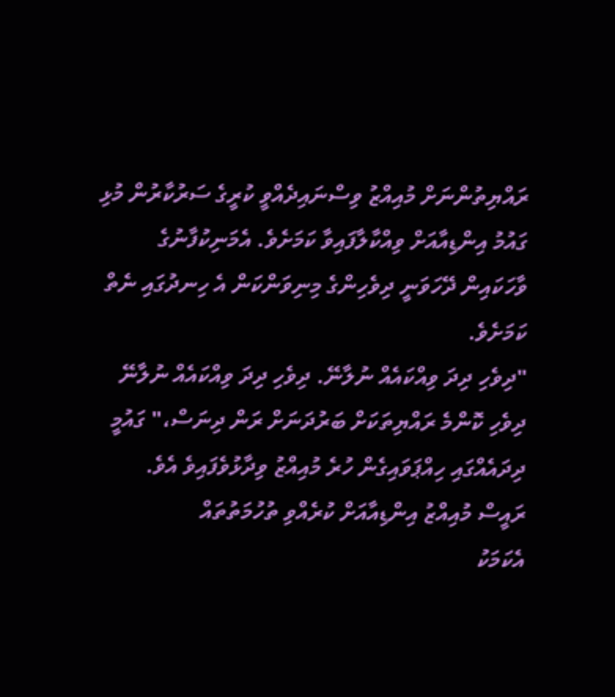ރައްޔިތުންނަށް މުއިއްޒު ވިސްނައިދެއްވީ ކުރީގެ ސަރުކާރުން މުޅި ގައުމު އިންޑިއާއަށް ވިއްކާލާފައިވާ ކަމަށެވެ. އެމަނިކުފާނުގެ ވާހަކައިން ދޭހަވަނީ ދިވެހިންގެ މިނިވަންކަން އެ ހިނދުގައި ނެތް ކަމަށެވެ.
"ދިވެހި ދިދަ ވިއްކައެއް ނުލާނޭ. ދިވެހި ދިދަ ވިއްކައެއް ނުލާނޭ ދިވެހި ކޮންމެ ރައްޔިތަކަށް ބަރުދަނަށް ރަން ދިނަސް،" ގައުމީ ދިދައެއްގައި ހިއްޕަވައިގެން ހުރެ މުއިއްޒު ވިދާޅުވެފައިވެ އެވެ.
ރައީސް މުއިއްޒު އިންޑިއާއަށް ކުރެއްވި ތުހުމަތުތައް
އެކަމަކު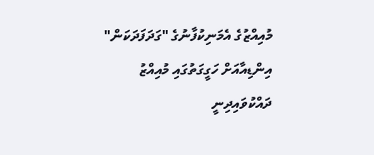މުއިއްޒުގެ އެމަނިކުފާނުގެ "ގަދަފަދަކަން" އިންޑިއާއަށް ހަގީގަތުގައި މުއިއްޒު ދައްކުވައިދިނީ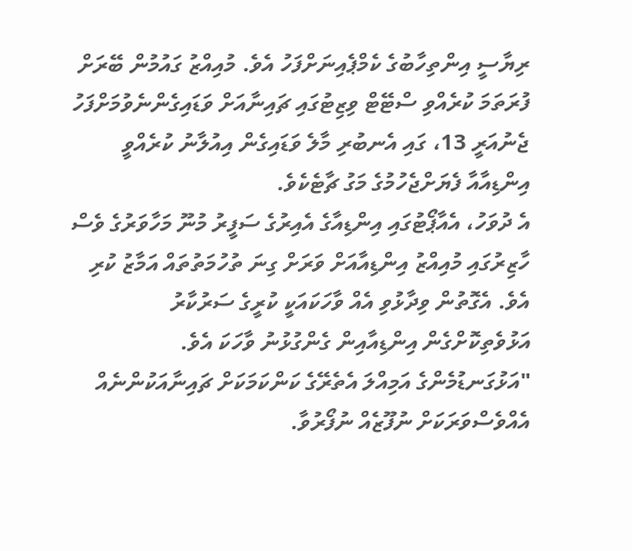ރިޔާސީ އިންތިހާބުގެ ކެމްޕެއިނަށްފަހު އެވެ. މުއިއްޒު ގައުމުން ބޭރަށް ފުރަތަމަ ކުރެއްވި ސްޓޭޓް ވިޒިޓުގައި ޗައިނާއަށް ވަޑައިގެންނެވުމަށްފަހު ޖެނުއަރީ 13، ގައި އެނބުރި މާލެ ވަޑައިގެން އިއުލާނު ކުރެއްވީ އިންޑިއާއާ ފެޔަށްޖެހުމުގެ މަގު ޗާޓެކެވެ.
އެ ދުވަހު، އެއާޕޯޓުގައި އިންޑިއާގެ އެއިރުގެ ސަފީރު މުނޫ މަހާވަރުގެ ވެސް ހާޒިރުގައި މުއިއްޒު އިންޑިއާއަށް ވަރަށް ގިނަ ތުހުމަތުތައް އަމާޒު ކުރި އެވެ. އެގޮތުން ވިދާޅުވި އެއް ވާހަކައަކީ ކުރީގެ ސަރުކާރު އަޅުވެތިކޮށްގެން އިންޑިއާއިން ގެންގުޅުނު ވާހަކަ އެވެ.
"އަޅުގަނޑުމެންގެ އަމިއްލަ އެތެރޭގެ ކަންކަމަކަށް ޗައިނާއަކުންނެއް އެއްވެސްވަރަކަށް ނުފޫޒެއް ނުފޯރުވާ.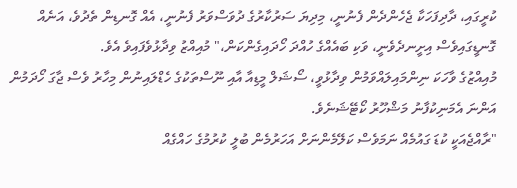ކުރީގައި، ދާދިފަހަކާ ޖެހެންދެން ފެނުނީ، މިދިޔަ ސަރުކާރުގެ ދުވަސްވަރު ފެނުނީ، އެއް ގޮނޑިން ތެދުވެ، އަނެއް ގޮނޑީގައިވެސް އިށީނދެވެނީ، ވަކި ބައެއްގެ ހުއްދަ ހޯދައިގެންކަން،" މުއިއްޒު ވިދާޅުވެފައިވެ އެވެ.
މުއިއްޒުގެ ވާހަކަ ނިންމައިލައްވަމުން ވިދާޅުވީ، ސޯޝަލް މީޑިއާ އާއި ނޫސްތަކުގެ ހެޑްލައިނުން މިހާރު ވެސް ޖާގަ ހޯދަމުން އަންނަ އެމަނިކުފާނު މަޝްހޫރު ކޯޓޭޝަނެވެ.
"ރާއްޖެއަކީ ކުޑަ ގައުމެއް ނަމަވެސް ކަލޭމެންނަށް އަހަރުމެން ބުލީ ކުރުމުގެ ހައްގެއް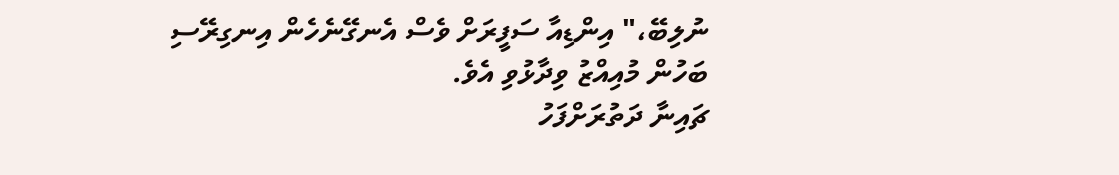ނުލިބޭ،" އިންޑިއާ ސަފީރަށް ވެސް އެނގޭނެހެން އިނގިރޭސި ބަހުން މުއިއްޒު ވިދާޅުވި އެވެ.
ޗައިނާ ދަތުރަށްފަހު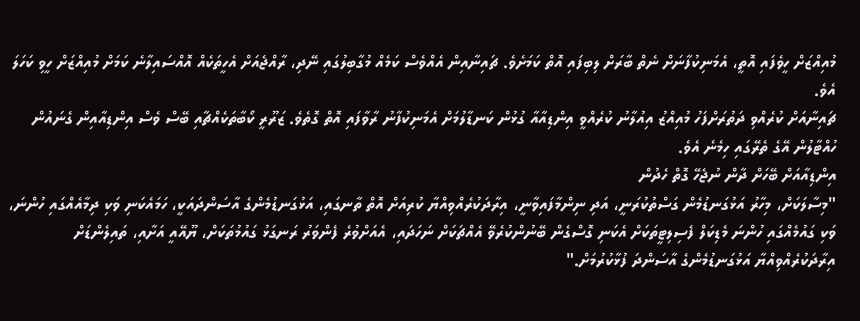މުއިއްޒަށް ހީވެފައި އޮތީ، އެމަނިކުފާނަށް ނެތް ބާރަށް ލިބިފައި އޮތް ކަމަށެވެ. ޗައިނާއިން އެއްވެސް ކަމެއް މުގާބިލުގައި ނޭދި، ރާއްޖެއަށް އެހީތަކެއް އޮއްސައިލާނެ ކަމަށް މުއިއްޒަށް ހީވި ކަހަލަ އެވެ.
ޗައިނާއަށް ކުރެއްވި ދަތުރަށްފަހު މުއިއްޒު އިއުލާނު ކުރެއްވީ އިންޑިއާއާ ގުޅުން ކަނޑާލުމަށް އެމަނިކުފާނު ރާވާފައި އޮތް ގޮތެވެ. ޒަރޫރީ ކޯބާތަކެއްޗާއި ބޭސް ވެސް އިންޑިއާއިން ގެނައުން ހުއްޓާލުން އޭގެ ތެރޭގައި ހިމެނެ އެވެ.
އިންޑިއާއަށް ބޭހަށް ދާން ނުޖެހޭ ގޮތް ހެދުން
"މިސާލަކަށް، މިހާރު އަޅުގަނޑުމެން ގަސްތުކުރަނީ، އަދި ނިންމާފައިވާނީ، އިރާދަކުރެއްވިއްޔާ ކުރިއަށް އޮތް ތާނގައި، އަޅުގަނޑުމެންގެ އާސަންދައަކީ، ހަމައެކަނި ވަކި ދިމާއެއްގައި ހުންނަ، ވަކި ގައުމެއްގައި ހުންނަ މެޑިކަލް ފެސިލިޓީތަކަށް އެކަނި ގޮސްގެން ބޭނުންކުރެވޭ އެއްޗަކަށް ނަހަދައި، އެއަށްވުރެ ފެންވަރު ރަނގަޅު ގައުމުތަކަށް، ޔޫއޭއީ އަށާއި، ތައިލެންޑަށް އިރާދަކުރެއްވިއްޔާ އަޅުގަނޑުމެންގެ އާސަންދަ ފުޅާކުރުމަށް."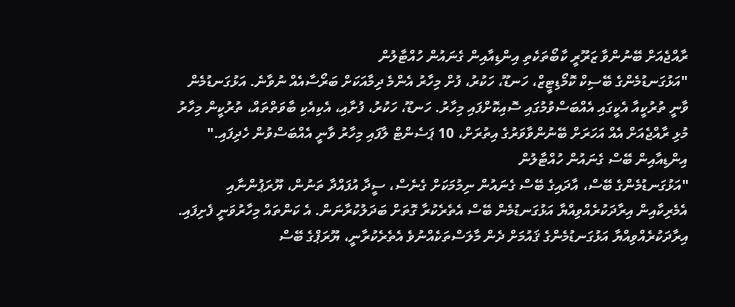ރާއްޖެއަށް ބޭނުންވާ ޒަރޫރީ ކާބޯތަކެތި އިންޑިއާއިން ގެނައުން ހުއްޓާލުން
"އަޅުގަނޑުމެންގެ ބޭސިކް ކޮމޯޑިޓީޒް، ހަނޑޫ، ހަކުރު، ފުށް މިހާރު އެންމެ ދިމާއަކަށް ބަރޯސާއެއް ނުވާނެ. އަޅުގަނޑުމެން ވާނީ ތުރުކީއާ އެކީގައި އެއްބަސްވުމުގައި ސޮއިކޮށްފައި މިހާރު. ހަނޑޫ، ހަކުރު، ފުށާއި، އެކިއެކި ބާވަތްތައް، ތުރުކީން މިހާރު މުޅި ރާއްޖެއަށް އެއް އަހަރަށް ބޭނުންވާވަރުގެ އިތުރަށް، 10 ޕަސެންޓް ލާފައި މިހާރު ވާނީ އެއްބަސްވުން ހެދިފައި."
އިންޑިއާއިން ބޭސް ގެނައުން ހުއްޓާލުން
"އަޅުގަނޑުމެންގެ ބޭސް، އާދައިގެ ބޭސް ގެނައުން ނިމުމަކަށް ގެނެސް، ސީދާ އުފައްދާ ތަނުން، ޔޫރަޕުންނާއި އެމެރިކާއިން އިރާދަކުރެއްވިއްޔާ އަޅުގަނޑުމެން ބޭސް އެތެރެކުރާ ގޮތަށް ބަދަލުކުރާނަން. އެ ކަންތައް މިހާރުވަނީ ފެށިފައި. އިރާދަކުރެއްވިއްޔާ އަޅުގަނޑުމެންގެ ޤައުމަށް ދެން މާލަސްތަކެއްނުވެ އެތެރެކުރާނީ، ޔޫރަޕްގެ ބޭސް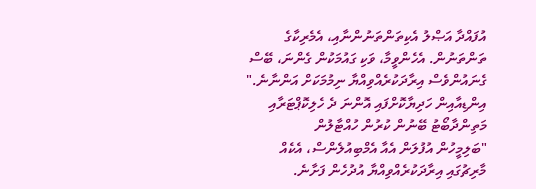އުފައްދާ އަޞްލު އެކިތަންތަނުންނާއި، އެމެރިކާގެ ތަންތަނުން. އެހެންވީމާ، ވަކި ގައުމަކުން ގެންނަ، ބޭސް ގެނައުންވެސް އިރާދަކުރެއްވިއްޔާ ނިމުމަކަށް އަންނާނެ."
އިންޑިއާއިން ހަދިޔާކޮށްފައި އޮންނަ ދެ ހެލިކޮޕްޓަރާއި މަތިންދާބޯޓު ބޭނުން ކުރުން ހުއްޓާލުން
"ބަލިމީހުން އުފުލަން އެއާ އެމްބިއުލެންސް، އެކެއް މާރިޗުގައި އިރާދަކުރެއްވިއްޔާ އުދުހެން ފަށާނެ.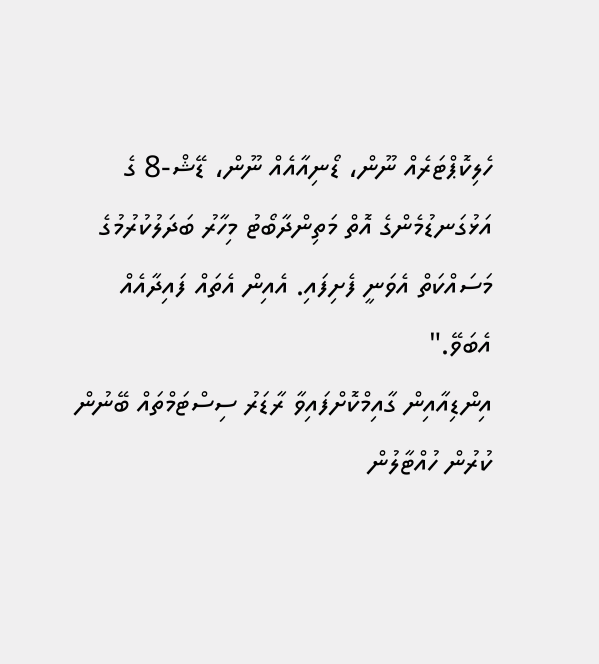ހެލިކޮޕްޓަރެއް ނޫން، ޑޯނިއާއެއް ނޫން، ޑޭޝް-8 ގެ އަޅުގަނޑުމެންގެ އޮތް މަތިންދާބޯޓު މިހާރު ބަދަލުކުރުމުގެ މަސައްކަތް އެވަނީ ފެށިފައި. އެއިން އެތައް ފައިދާއެއް އެބަވޭ."
އިންޑިއާއިން ގާއިމްކޮށްފައިވާ ރާޑަރު ސިސްޓަމްތައް ބޭނުން ކުރުން ހުއްޓާލުން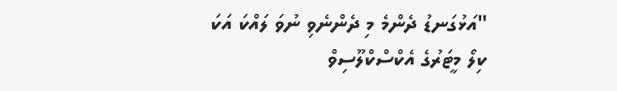"އަޅުގަނޑު ދެންމެ މި ދެންނެވި ނުވަ ލައްކަ އަކަ ކިލޯ މީޓަރުގެ އެކްސްކްލޫސިވް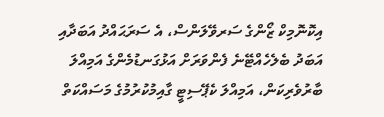އިކޮނޮމިކް ޒޯންގެ ސަރވޭލަންސް، އެ ސަރަޙައްދު އަބަދާއި އަބަދު ބެލެހެއްޓޭނެ ފެންވަރަށް އަޅުގަނޑުމެންގެ އަމިއްލަ ބާރުވެރިކަން، އަމިއްލަ ކެޕޭސިޓީ ގާއިމުކުރުމުގެ މަސައްކަތް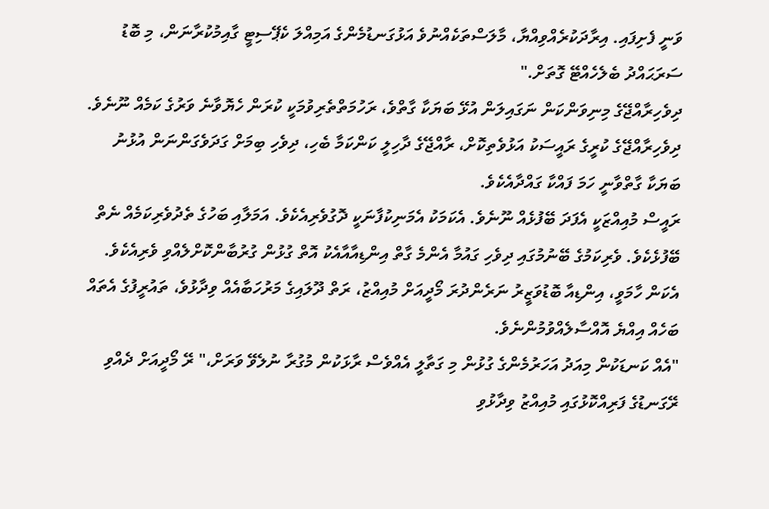ވަނީ ފެށިފައި. އިރާދަކުރެއްވިއްޔާ، މާލަސްތަކެއްނުވެ އަޅުގަނޑުމެންގެ އަމިއްލަ ކެޕޭސިޓީ ގާއިމުކުރާނަން، މި ބޮޑު ސަރަޙައްދު ބެލެހެއްޓޭ ގޮތަށް."
ދިވެހިރާއްޖޭގެ މިނިވަންކަން ނަގައިލަން އުޅޭ ބަޔަކާ ގާތްވެ، ރަހުމަތްތެރިވުމަކީ ކުރަން ހެޔޮވާނެ ވަރުގެ ކަމެއް ނޫނެވެ. ދިވެހިރާއްޖޭގެ ކުރީގެ ރައީސަކު އަޅުވެތިކޮށް، ރާއްޖޭގެ ދާހިލީ ކަންކަމާ ބެހި، ދިވެހި ބިމަށް ގަދަވެގަންނަން އުޅުނު ބަޔަކާ ގާތްވާނީ ހަމަ ފައްކާ ގައްދާއެކެވެ.
ރައީސް މުއިއްޒަކީ އެފަދަ ބޭފުޅެއް ނޫނެވެ. އެކަމަކު އެމަނިކުފާނަކީ ދޮގުވެރިއެކެވެ. އަމަލާއި ބަހުގެ ތެދުވެރިކަމެއް ނެތް ބޭފުޅެކެވެ. ވެރިކަމުގެ ބޭނުމުގައި ދިވެހި ގައުމާ އެންމެ ގާތް އިންޑިއާއާއެކު އޮތް ގުޅުން ގުރުބާންކޮށްލެއްވި ވެރިއެކެވެ.
އެކަން ހާމަވީ، އިންޑިއާ ބޮޑުވަޒީރު ނަރެންދުރަ މޯދީއަށް މުއިއްޒު، ރަތް ދޫލައިގެ މަރުހަބާއެއް ވިދާޅުވެ، ތައުރީފުގެ އެތައް ބަހެއް އިއްޔެ އޮއްސާލެއްވުމުންނެވެ.
"އެއް ކަނޑަކުން މިއަދު އަހަރުމެންގެ ގުޅުން މި ގަތާލީ އެއްވެސް ރާޅަކުން މުގުރާ ނުލެވޭ ވަރަށް،" ރޭ މޯދީއަށް ދެއްވި ރޭގަނޑުގެ ފަރިއްކޮޅުގައި މުއިއްޒު ވިދާޅުވި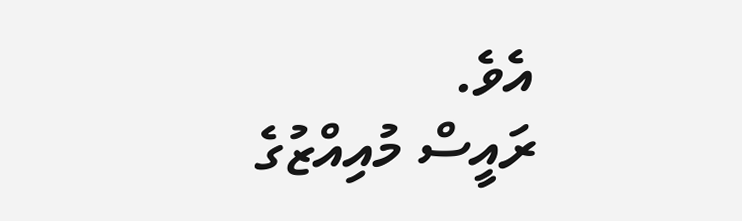އެވެ.
ރައީސް މުއިއްޒުގެ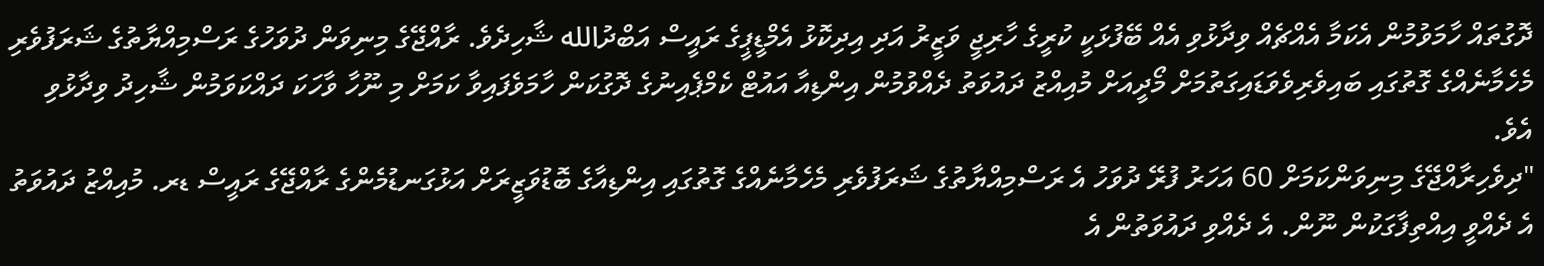ދޮގުތައް ހާމަވުމުން އެކަމާ އެއްޗެއް ވިދާޅުވި އެއް ބޭފުޅަކީ ކުރީގެ ހާރިޖީ ވަޒީރު އަދި އިދިކޮޅު އެމްޑީޕީގެ ރައީސް އަބްދުالله ޝާހިދެވެ. ރާއްޖޭގެ މިނިވަން ދުވަހުގެ ރަސްމިއްޔާތުގެ ޝަރަފުވެރި މެހެމާނެއްގެ ގޮތުގައި ބައިވެރިވެވަޑައިގަތުމަށް މޯދީއަށް މުއިއްޒު ދައުވަތު ދެއްވުމުން އިންޑިއާ އައުޓް ކެމްޕެއިނުގެ ދޮގުކަން ހާމަވެފައިވާ ކަމަށް މި ނޫހާ ވާހަކަ ދައްކަވަމުން ޝާހިދު ވިދާޅުވި އެވެ.
"ދިވެހިރާއްޖޭގެ މިނިވަންކަމަށް 60 އަހަރު ފުރޭ ދުވަހު އެ ރަސްމިއްޔާތުގެ ޝަރަފުވެރި މެހެމާނެއްގެ ގޮތުގައި އިންޑިއާގެ ބޮޑުވަޒީރަށް އަޅުގަނޑުމެންގެ ރާއްޖޭގެ ރައީސް ޑރ. މުއިއްޒު ދައުވަތު އެ ދެއްވީ އިއްތިފާގަކުން ނޫން. އެ ދެއްވި ދައުވަތުން އެ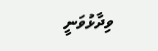ވިދާޅުވަނީ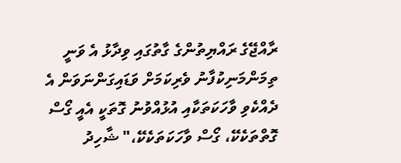ރާއްޖޭގެ ރައްޔިތުންގެ ގާތުގައި ވިދާޅު އެ ވަނީ ތިމަންމަނިކުފާނު ވެރިކަމަށް ވަޑައިގަންނަވަން އެ ދެއްކެވި ވާހަކަތަކާއި އުޅުއްވުނު ގޮތަކީ އެއީ ގޯސް ގޮތްތަކެކޭ، ގޯސް ވާހަކަތަކެކޭ،" ޝާހިދު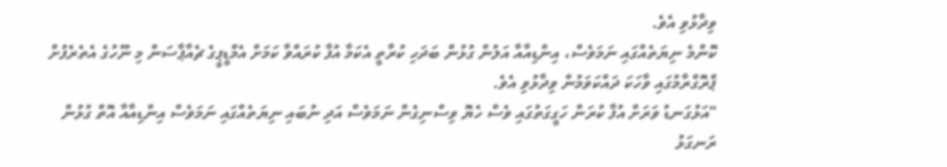ވިދާޅުވި އެވެ.
ކޮންމެ ނިޔަތެއްގައި ނަމަވެސް، އިންޑިއާއާ އަލުން ގުޅުން ބަދަހި ކުރާތީ އެކަމާ އުފާ ކުރައްވާ ކަމަށް އެމްޑީޕީގެ ޗެއާޕާސަން މި ނޫހުގެ އެތެރެފުށް ޕްރޮގްރާމުގައި ވާހަކަ ދައްކަވަމުން ވިދާޅުވި އެވެ.
"އަޅުގަނޑު ވަރަށް އުފާ ކުރަން ހަގީގަތުގައި ވެސް ހެޔޮ ވިސްނިގެން ނަމަވެސް އަދި ނުބައި ނިޔަތެއްގައި ނަމަވެސް އިންޑިއާއާ އޮތް ގުޅުން ރަނގަޅު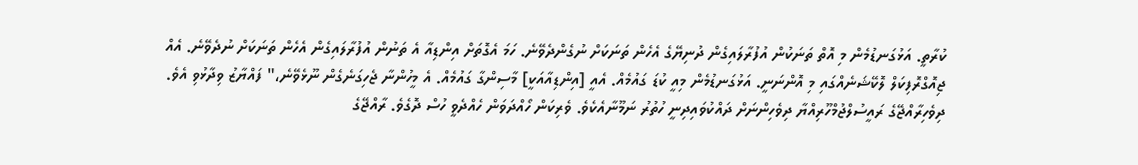ކުރާތީ. އަޅުގަނޑުމެން މި އޮތް ތަނަކުން އުފުރާލައިގެން ދުނިޔޭގެ އެހެން ތަނަކަށް ނުގެންދެވޭނެ. ހަމަ އެގޮތަށް އިންޑިއާ އެ ތަނުން އުފުރާލައިގެން އެހެން ތަނަކަށް ނުދެވޭނެ. އެއް ޖިއޮގްރޮފިކަލް ލޮކޭޝަނެއްގައި މި އޮންނަނީ. އަޅުގަނޑުމެން މިއީ ކުޑަ ގައުމެއް. އެއީ [އިންޑިއާއަކީ] މާސިންގާ ގައުމެއް. އެ މީހުންނާ ޖެހިގަނެގެން ނޫޅެވޭނެ،" ފައްޔާޒު ވިދާޅުވި އެވެ.
ދިވެހިރާއްޖޭގެ ރައީސުލްޖުމްހޫރިއްޔާ ދިވެހިންނަށް ދައްކުވައިދިނީ ހުތުރު ނަމޫނާއެކެވެ. ވެރިކަން ހޯއްދަވަން ހެއްދެވީ ހުސް ދޮގެވެ. ރާއްޖޭގެ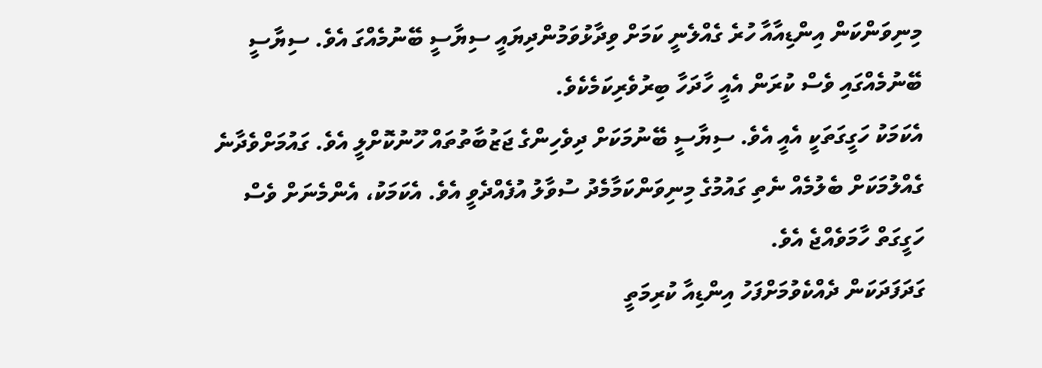މިނިވަންކަން އިންޑިއާއާ ހުރެ ގެއްލެނީ ކަމަށް ވިދާޅުވަމުންދިޔައީ ސިޔާސީ ބޭނުމެއްގަ އެވެ. ސިޔާސީ ބޭނުމެއްގައި ވެސް ކުރަން އެއީ ހާދަހާ ބިރުވެރިކަމެކެވެ.
އެކަމަކު ހަގީގަތަކީ އެއީ އެވެ. ސިޔާސީ ބޭނުމަކަށް ދިވެހިންގެ ޖަޒުބާތުތައް ހޫނުކޮށްލީ އެވެ. ގައުމަށްވެދާނެ ގެއްލުމަކަށް ބެލުމެއް ނެތި ގައުމުގެ މިނިވަންކަމާމެދު ސުވާލު އުފެއްދެވީ އެވެ. އެކަމަކު، އެންމެނަށް ވެސް ހަގީގަތް ހާމަވެއްޖެ އެވެ.
ގަދަފަދަކަން ދެއްކެވުމަށްފަހު އިންޑިއާ ކުރިމަތީ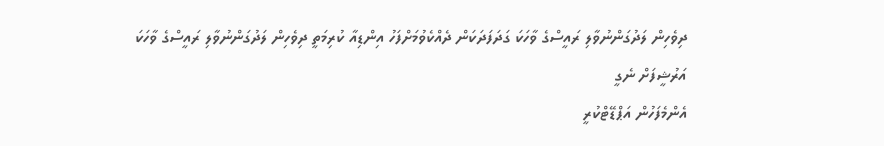ދިވެހިން ލަދުގަންނުވާލި ރައީސްގެ ވާހަކަ ގަދަފަދަކަން ދެއްކެވުމަށްފަހު އިންޑިއާ ކުރިމަތީ ދިވެހިން ލަދުގަންނުވާލި ރައީސްގެ ވާހަކަ
އަރުޝީފަށް ނެގީ
އެންމެފަހުން އަޕްޑޭޓްކުރީ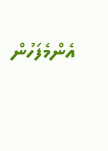އެންމެފަހުން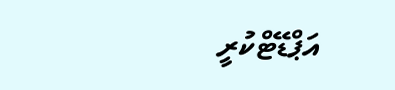އަޕްޑޭޓްކުރީ